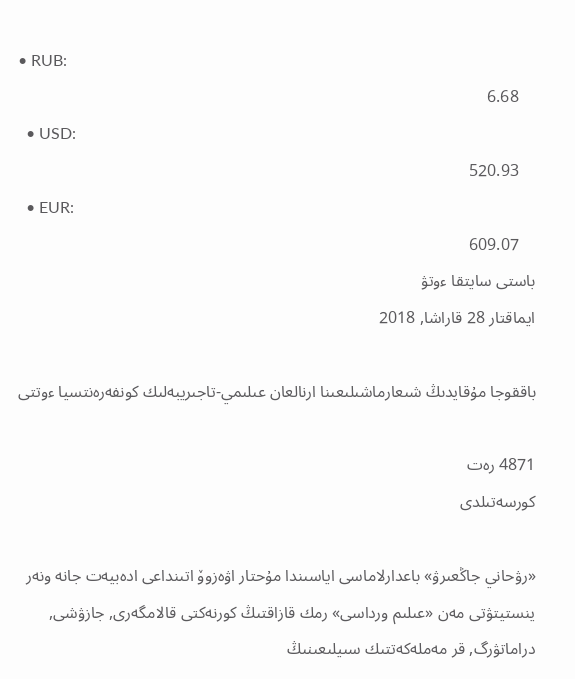• RUB:
    6.68
  • USD:
    520.93
  • EUR:
    609.07
باستى سايتقا ءوتۋ
ايماقتار 28 قاراشا, 2018

باققوجا مۇقايدىڭ شىعارماشىلىعىنا ارنالعان عىلىمي-تاجىريبەلىك كونفەرەنتسيا ءوتتى

4871 رەت
كورسەتىلدى

«رۋحاني جاڭعىرۋ» باعدارلاماسى اياسىندا مۇحتار اۋەزوۆ اتىنداعى ادەبيەت جانە ونەر ينستيتۋتى مەن «عىلىم ورداسى» رمك قازاقتىڭ كورنەكتى قالامگەرى, جازۋشى, دراماتۋرگ, قر مەملەكەتتىك سىيلىعىنىڭ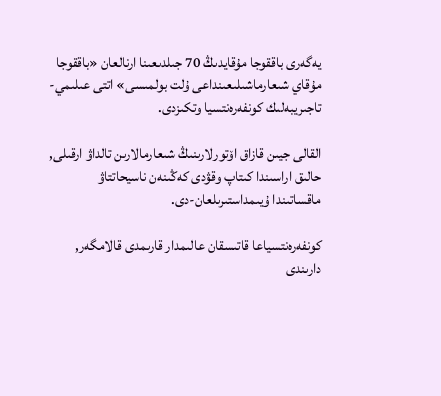يەگەرى باققوجا مۇقايدىڭ 70 جىلدىعىنا ارنالعان «باققوجا مۇقاي شىعارماشىلىعىنداعى ۇلت بولمىسى» اتتى عىلىمي-تاجىريبەلىك كونفەرەنتسيا وتكىزدى.

القالى جيىن قازاق اۆتورلارىنىڭ شىعارمالارىن تالداۋ ارقىلى, حالىق اراسىندا كىتاپ وقۋدى كەڭىنەن ناسيحاتتاۋ ماقساتىندا ۇيىمداستىرىلعان-دى.

كونفەرەنتسياعا قاتىسقان عالىمدار قارىمدى قالامگەر, دارىندى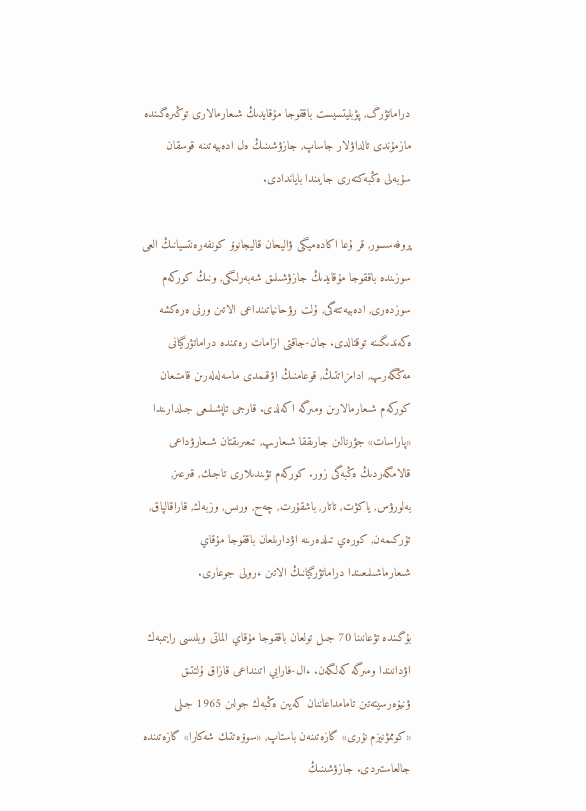دراماتۋرگ, پۋبليتسيست باققوجا مۇقايدىڭ شىعارمالارى توڭىرەگىندە مازمۇندى تالداۋلار جاساپ, جازۋشىنىڭ ەل ادەبيەتىنە قوسقان سۇبەلى ەڭبەكتەرى جايىندا باياندادى.

پروفەسسور, قر ۇعا اكادەميگى ۋاليحان قاليجانوۆ كونفەرەنتسيانىڭ العى سوزىندە باققوجا مۇقايدىڭ جازۋشىلىق شەبەرلىگى, ونىڭ كوركەم سوزدەرى, ادەبيەتتەگى, ۇلت رۋحانياتىنداعى الاتىن ورنى ەرەكشە ەكەندىگىنە توقتالدى. جان-جاقتى ازامات رەتىندە دراماتۋرگيانى مەڭگەرىپ, ادامزاتتىڭ, قوعامنىڭ اۋقىمدى ماسەلەلەرىن قامتىعان كوركەم شىعارمالارىن ومىرگە اكەلدى. قارجى تاپشىلىعى جىلدارىندا «پاراسات» جۋرنالىن جارىققا شىعارىپ, تىعىرىقتان شىعارۋداعى قالامگەردىڭ ەڭبەگى زور. كوركەم تۋىندىلارى تاجىك, قىرعىز, بەلورۋس, ياكۋت, تاتار, باشقۇرت, چەح, ورىس, وزبەك, قاراقالپاق, تۇركىمەن, كورەي تىلدەرىنە اۋدارىلعان باققوجا مۇقاي شىعارماشىلىعىندا دراماتۋرگيانىڭ الاتىن ءرولى جوعارى.

بۇگىندە تۋعانىنا 70 جىل تولعان باققوجا مۇقاي الماتى وبلىسى رايىمبەك اۋدانىندا ومىرگە كەلگەن. ءال-فارابي اتىنداعى قازاق ۇلتتىق ۋنيۆەرسيتەتىن تامامداعاننان كەيىن ەڭبەك جولىن 1965 جىلى  «كوممۋنيزم نۇرى» گازەتىنەن باستاپ, «سوۆەتتىك شەكارا» گازەتىندە جالعاستىردى. جازۋشىنىڭ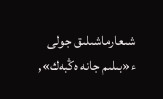شىعارماشىلىق جولى ء«بىلىم جانە ەڭبەك»,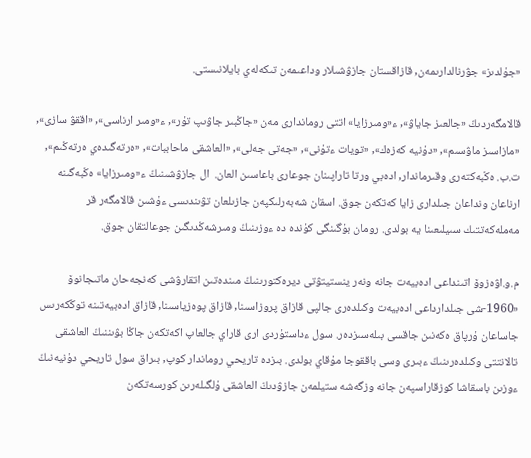«جۇلدىز» جۋرنالدارىمەن, قازاقستان جازۋشىلار وداعىمەن تىكەلەي بايلانىستى.

قالامگەردىڭ «جالعىز جاياۋ», ء«ومىرزايا» اتتى روماندارى مەن «جاڭبىر جاۋىپ تۇر», ء«ومىر ارناسى», «اققۋ سازى», «مازاسىز ماۋسىم», «دۇنيە كەزەك», «تويات ءتۇنى», «جەتى جەلى», «العاشقى ماحاببات», «ەرتەگىدەي ەرتەڭىم», ت.ب. ەڭبەكتەرى وقىرماندار, ادەبي ورتا تاراپىنان جوعارى باعاسىن العان.  ال جازۋشىنىڭ ء«ومىرزايا» ەڭبەگىنە ارناعان ونداعان جىلدارى زايا كەتكەن جوق. اسقان شەبەرلىكپەن جازىلعان تۋىندىسى ءۇشىن قالامگەر قر  مەملەكەتتىك سىيلىعىنا يە بولدى. رومان بۇگىنگى كۇندە دە ءوزىنىڭ ومىرشەڭدىگىن جوعالتقان جوق.

م.و.اۋەزوۆ اتىنداعى ادەبيەت جانە ونەر ينستيتۋتى ديرەكتورىنىڭ مىندەتىن اتقارۋشى كەنجەحان ماتىجانوۆ «1960-شى جىلدارداعى ادەبيەت وكىلدەرى جالپى قازاق پروزاسىنا, قازاق پوەزياسىنا, قازاق ادەبيەتىنە توڭكەرىس جاساعان ۇرپاق ەكەنىن جاقسى بىلەسىزدەر. سول ءداستۇردى ارى قاراي جالعاپ اكەتكەن جاڭا بۋىننىڭ العاشقى تالانتتى وكىلدەرىنىڭ ءبىرى وسى باققوجا مۇقاي بولدى. بىزدە تاريحي روماندار كوپ, بىراق سول تاريحي دۇنيەنىڭ ءوزىن باسقاشا كوزقاراسپەن جانە وزگەشە ستيلمەن جازۋدىڭ العاشقى ۇلگىلەرىن كورسەتكەن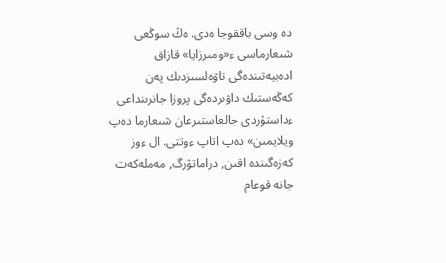دە وسى باققوجا ەدى. ەڭ سوڭعى شىعارماسى ء«ومىرزايا» قازاق ادەبيەتىندەگى تاۋەلسىزدىك پەن كەڭەستىك داۋىردەگى پروزا جانرىنداعى ءداستۇردى جالعاستىرعان شىعارما دەپ ويلايمىن» دەپ اتاپ ءوتتى. ال ءوز كەزەگىندە اقىن, دراماتۋرگ, مەملەكەت جانە قوعام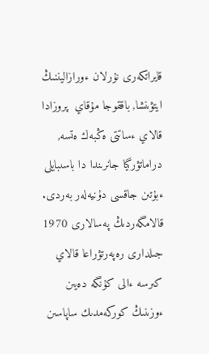قايراتكەرى نۇرلان ءورازاليننىڭ ايتۋىنشا, باققوجا مۇقاي  پروزادا قالاي ءساتتى ەڭبەك ەتسە, دراماتۋرگيا جانرىندا دا باسىبايلى ءبۇتىن جاقسى دۇنيەلەر بەردى. قالامگەردىڭ پەسالارى 1970 جىلدارى رەپەرتۋراعا قالاي كىرسە ءالى كۇنگە دەيىن ءوزىنىڭ كوركەمدىك ساپاسىن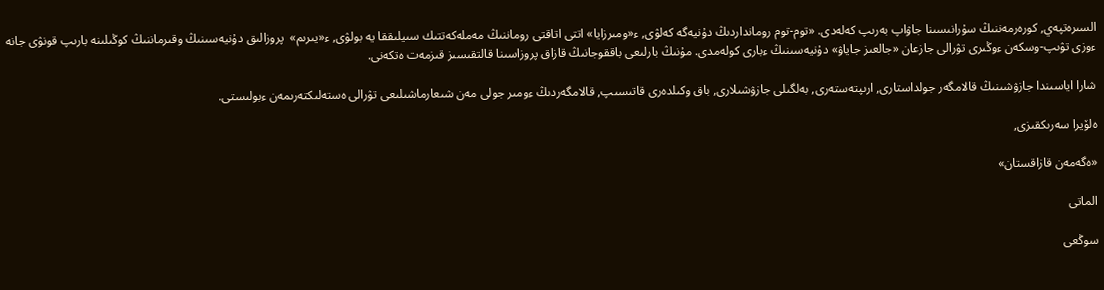السىرەتپەي, كورەرمەننىڭ سۇرانىسىنا جاۋاپ بەرىپ كەلەدى. «توم-توم رومانداردىڭ دۇنيەگە كەلۋى, ء«ومىرزايا» اتتى اتاقتى روماننىڭ مەملەكەتتىك سىيلىققا يە بولۋى, ء«يىرىم»  پروزالىق دۇنيەسىنىڭ وقىرماننىڭ كوڭىلىنە بارىپ قونۋى جانە ءوزى تۋىپ-وسكەن ءوڭىرى تۋرالى جازعان «جالعىز جاياۋ» دۇنيەسىنىڭ ءبارى كولەمدى. مۇنىڭ بارلىعى باققوجانىڭ قازاق پروزاسىنا قالتقىسىز قىزمەت ەتكەنى.

شارا اياسىندا جازۋشىنىڭ قالامگەر جولداستارى, ارىپتەستەرى, بەلگىلى جازۋشىلارى, باق وكىلدەرى قاتىسىپ, قالامگەردىڭ ءومىر جولى مەن شىعارماشىلىعى تۋرالى ەستەلىكتەرىمەن ءبولىستى.

ەلۆيرا سەرىكقىزى,

«ەگەمەن قازاقستان»

الماتى

سوڭعى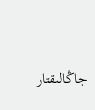جاڭالىقتار